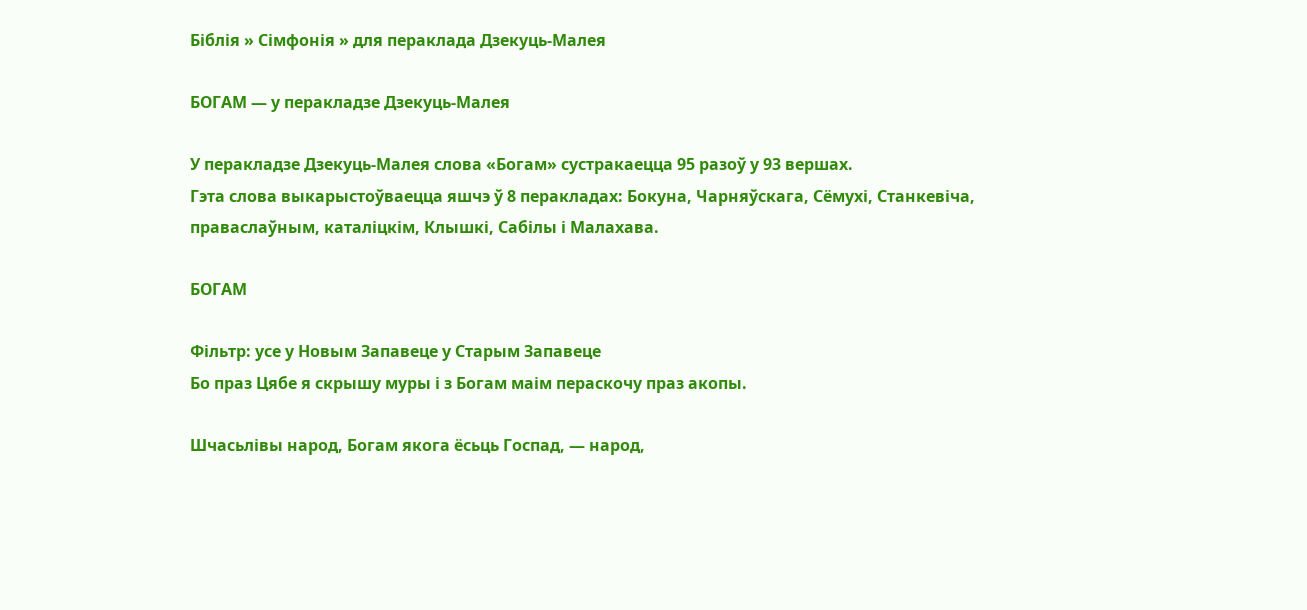Біблія » Сімфонія » для пераклада Дзекуць-Малея

БОГАМ — у перакладзе Дзекуць-Малея

У перакладзе Дзекуць-Малея слова «Богам» сустракаецца 95 разоў у 93 вершах.
Гэта слова выкарыстоўваецца яшчэ ў 8 перакладах: Бокуна, Чарняўскага, Сёмухі, Станкевіча, праваслаўным, каталіцкім, Клышкi, Сабілы і Малахава.

БОГАМ

Фільтр: усе у Новым Запавеце у Старым Запавеце
Бо праз Цябе я скрышу муры і з Богам маім пераскочу праз акопы.

Шчасьлівы народ, Богам якога ёсьць Госпад, — народ,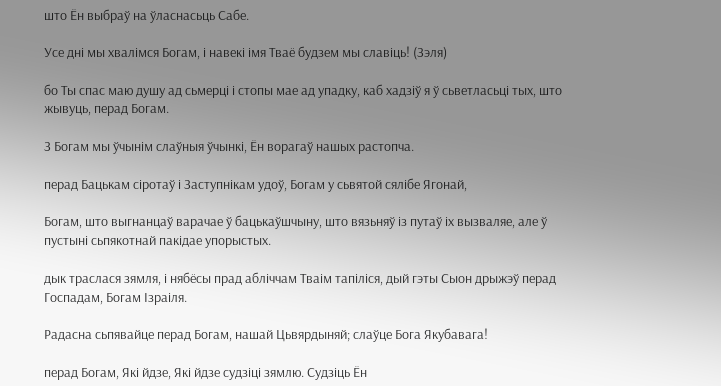што Ён выбраў на ўласнасьць Сабе.

Усе дні мы хвалімся Богам, і навекі імя Тваё будзем мы славіць! (Зэля)

бо Ты спас маю душу ад сьмерці і стопы мае ад упадку, каб хадзіў я ў сьветласьці тых, што жывуць, перад Богам.

З Богам мы ўчынім слаўныя ўчынкі, Ён ворагаў нашых растопча.

перад Бацькам сіротаў і Заступнікам удоў, Богам у сьвятой сялібе Ягонай,

Богам, што выгнанцаў варачае ў бацькаўшчыну, што вязьняў із путаў іх вызваляе, але ў пустыні сьпякотнай пакідае упорыстых.

дык траслася зямля, і нябёсы прад абліччам Тваім тапіліся, дый гэты Сыон дрыжэў перад Госпадам, Богам Ізраіля.

Радасна сьпявайце перад Богам, нашай Цьвярдыняй; слаўце Бога Якубавага!

перад Богам, Які йдзе, Які йдзе судзіці зямлю. Судзіць Ён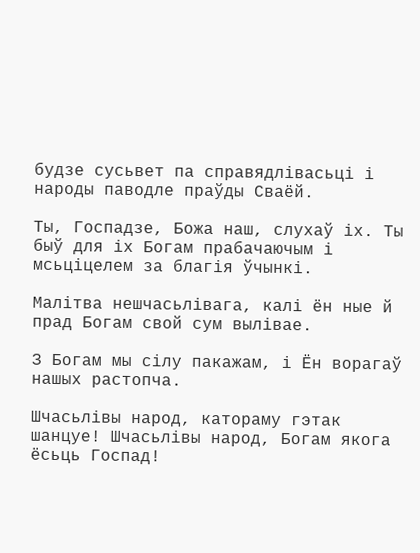будзе сусьвет па справядлівасьці і народы паводле праўды Сваёй.

Ты, Госпадзе, Божа наш, слухаў іх. Ты быў для іх Богам прабачаючым і мсьціцелем за благія ўчынкі.

Малітва нешчасьлівага, калі ён ные й прад Богам свой сум вылівае.

З Богам мы сілу пакажам, і Ён ворагаў нашых растопча.

Шчасьлівы народ, катораму гэтак шанцуе! Шчасьлівы народ, Богам якога ёсьць Госпад!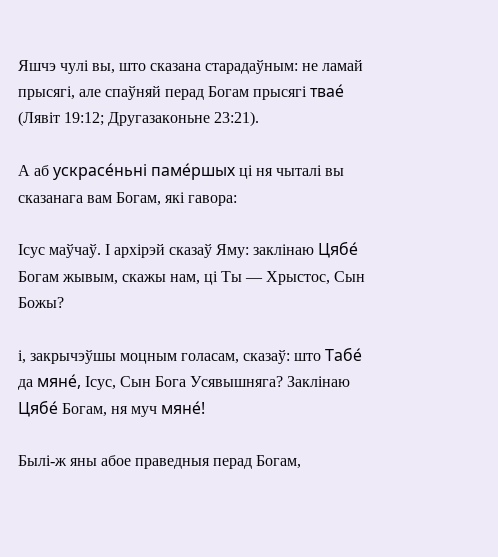Яшчэ чулі вы, што сказана старадаўным: не ламай прысягі, але спаўняй перад Богам прысягі твае́ (Лявіт 19:12; Другазаконьне 23:21).

А аб ускрасе́ньні паме́ршых ці ня чыталі вы сказанага вам Богам, які гавора:

Ісус маўчаў. І архірэй сказаў Яму: заклінаю Цябе́ Богам жывым, скажы нам, ці Ты — Хрыстос, Сын Божы?

і, закрычэўшы моцным голасам, сказаў: што Табе́ да мяне́, Ісус, Сын Бога Усявышняга? Заклінаю Цябе́ Богам, ня муч мяне́!

Былі-ж яны абое праведныя перад Богам,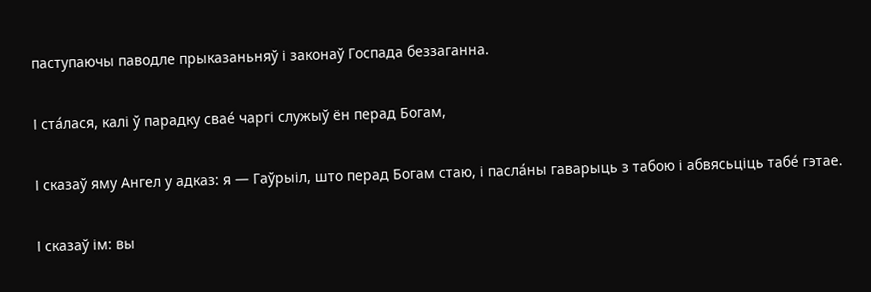паступаючы паводле прыказаньняў і законаў Госпада беззаганна.

І ста́лася, калі ў парадку свае́ чаргі служыў ён перад Богам,

І сказаў яму Ангел у адказ: я — Гаўрыіл, што перад Богам стаю, і пасла́ны гаварыць з табою і абвясьціць табе́ гэтае.

І сказаў ім: вы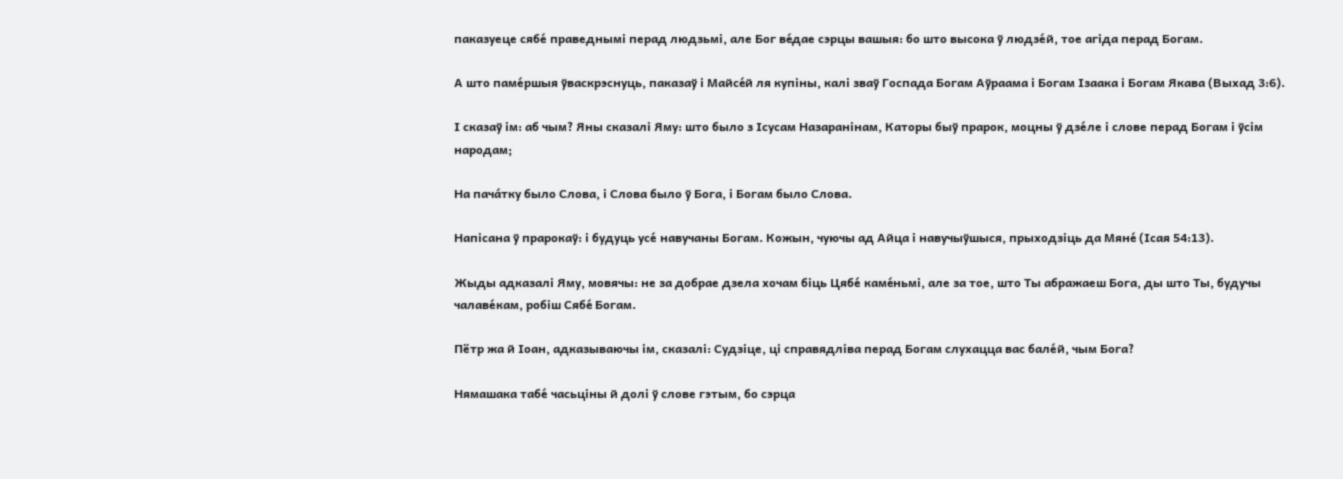паказуеце сябе́ праведнымі перад людзьмі, але Бог ве́дае сэрцы вашыя: бо што высока ў людзе́й, тое агіда перад Богам.

А што паме́ршыя ўваскрэснуць, паказаў і Майсе́й ля купіны, калі зваў Госпада Богам Аўраама і Богам Ізаака і Богам Якава (Выхад 3:6).

І сказаў ім: аб чым? Яны сказалі Яму: што было з Ісусам Назаранінам, Каторы быў прарок, моцны ў дзе́ле і слове перад Богам і ўсім народам;

На пача́тку было Слова, і Слова было ў Бога, і Богам было Слова.

Напісана ў прарокаў: і будуць усе́ навучаны Богам. Кожын, чуючы ад Айца і навучыўшыся, прыходзіць да Мяне́ (Ісая 54:13).

Жыды адказалі Яму, мовячы: не за добрае дзела хочам біць Цябе́ каме́ньмі, але за тое, што Ты абражаеш Бога, ды што Ты, будучы чалаве́кам, робіш Сябе́ Богам.

Пётр жа й Іоан, адказываючы ім, сказалі: Судзіце, ці справядліва перад Богам слухацца вас бале́й, чым Бога?

Нямашака табе́ часьціны й долі ў слове гэтым, бо сэрца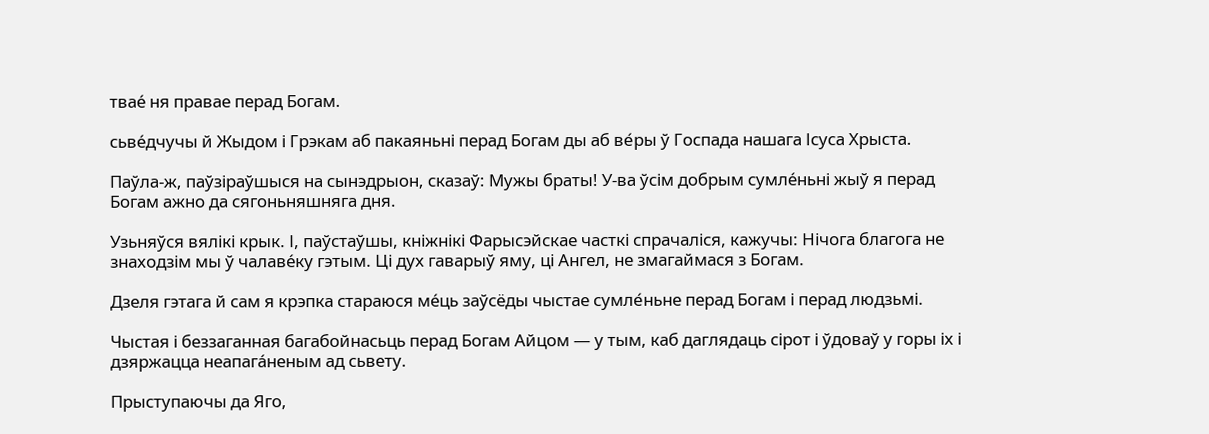твае́ ня правае перад Богам.

сьве́дчучы й Жыдом і Грэкам аб пакаяньні перад Богам ды аб ве́ры ў Госпада нашага Ісуса Хрыста.

Паўла-ж, паўзіраўшыся на сынэдрыон, сказаў: Мужы браты! У-ва ўсім добрым сумле́ньні жыў я перад Богам ажно да сягоньняшняга дня.

Узьняўся вялікі крык. І, паўстаўшы, кніжнікі Фарысэйскае часткі спрачаліся, кажучы: Нічога благога не знаходзім мы ў чалаве́ку гэтым. Ці дух гаварыў яму, ці Ангел, не змагаймася з Богам.

Дзеля гэтага й сам я крэпка стараюся ме́ць заўсёды чыстае сумле́ньне перад Богам і перад людзьмі.

Чыстая і беззаганная багабойнасьць перад Богам Айцом — у тым, каб даглядаць сірот і ўдоваў у горы іх і дзяржацца неапага́неным ад сьвету.

Прыступаючы да Яго,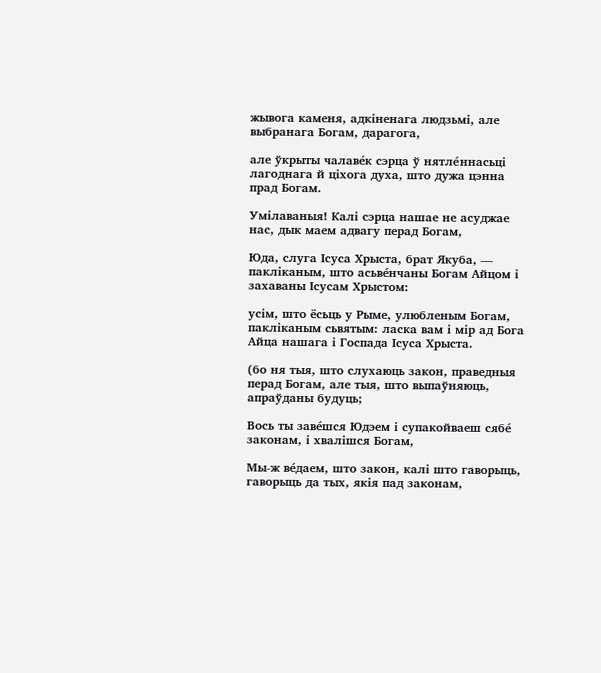жывога каменя, адкіненага людзьмі, але выбранага Богам, дарагога,

але ўкрыты чалаве́к сэрца ў нятле́ннасьці лагоднага й ціхога духа, што дужа цэнна прад Богам.

Умілаваныя! Калі сэрца нашае не асуджае нас, дык маем адвагу перад Богам,

Юда, слуга Ісуса Хрыста, брат Якуба, — пакліканым, што асьве́нчаны Богам Айцом і захаваны Ісусам Хрыстом:

усім, што ёсьць у Рыме, улюбленым Богам, пакліканым сьвятым: ласка вам і мір ад Бога Айца нашага і Госпада Ісуса Хрыста.

(бо ня тыя, што слухаюць закон, праведныя перад Богам, але тыя, што выпаўняюць, апраўданы будуць;

Вось ты заве́шся Юдэем і супакойваеш сябе́ законам, і хвалішся Богам,

Мы-ж ве́даем, што закон, калі што гаворыць, гаворыць да тых, якія пад законам,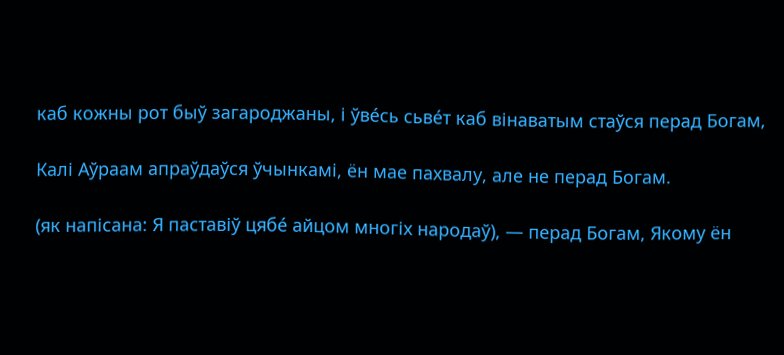каб кожны рот быў загароджаны, і ўве́сь сьве́т каб вінаватым стаўся перад Богам,

Калі Аўраам апраўдаўся ўчынкамі, ён мае пахвалу, але не перад Богам.

(як напісана: Я паставіў цябе́ айцом многіх народаў), — перад Богам, Якому ён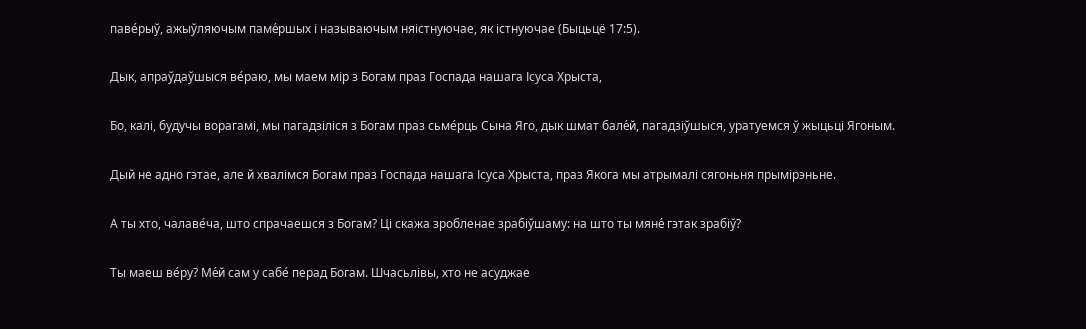паве́рыў, ажыўляючым паме́ршых і называючым няістнуючае, як істнуючае (Быцьцё 17:5).

Дык, апраўдаўшыся ве́раю, мы маем мір з Богам праз Госпада нашага Ісуса Хрыста,

Бо, калі, будучы ворагамі, мы пагадзіліся з Богам праз сьме́рць Сына Яго, дык шмат бале́й, пагадзіўшыся, уратуемся ў жыцьці Ягоным.

Дый не адно гэтае, але й хвалімся Богам праз Госпада нашага Ісуса Хрыста, праз Якога мы атрымалі сягоньня прымірэньне.

А ты хто, чалаве́ча, што спрачаешся з Богам? Ці скажа зробленае зрабіўшаму: на што ты мяне́ гэтак зрабіў?

Ты маеш ве́ру? Ме́й сам у сабе́ перад Богам. Шчасьлівы, хто не асуджае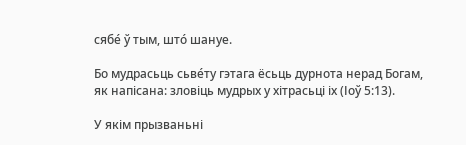сябе́ ў тым, што́ шануе.

Бо мудрасьць сьве́ту гэтага ёсьць дурнота нерад Богам, як напісана: зловіць мудрых у хітрасьці іх (Іоў 5:13).

У якім прызваньні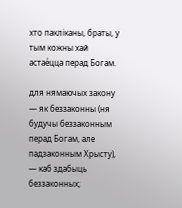хто пакліканы, браты, у тым кожны хай астае́цца перад Богам.

для нямаючых закону — як беззаконны (ня будучы беззаконным перад Богам, але падзаконным Хрысту), — каб здабыць беззаконных;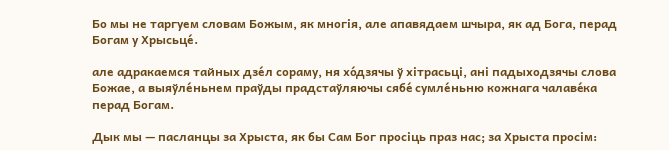Бо мы не таргуем словам Божым, як многія, але апавядаем шчыра, як ад Бога, перад Богам у Хрысьце́.

але адракаемся тайных дзе́л сораму, ня хо́дзячы ў хітрасьці, ані падыходзячы слова Божае, а выяўле́ньнем праўды прадстаўляючы сябе́ сумле́ньню кожнага чалаве́ка перад Богам.

Дык мы — пасланцы за Хрыста, як бы Сам Бог просіць праз нас; за Хрыста просім: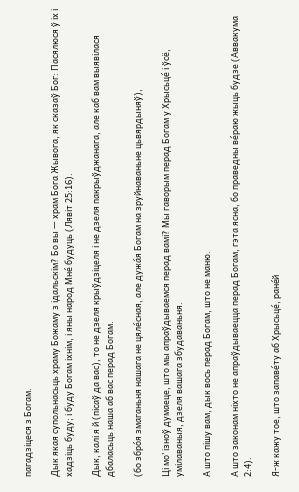пагадзіцеся з Богам.

Дык якая супольнасьць храму Божаму з ідальскім? Бо вы — храм Бога Жывога, як сказаў Бог: Пасялюся ў іх і хадзіць буду; і буду Богам іхнім, і яны народ Мне́ будуць (Лявіт 25:16).

Дык, калі я й (пісаў да вас), то не дзеля крыўдзіцеля і не дзеля пакрыўджанага, але каб вам выявілася дбаласьць наша аб вас перад Богам.

(бо збро́я змаганьня нашага не цяле́сная, але дужа́я Богам на зруйнаваньне цьвярдыняў),

Ці мо’ ізноў думаеце, што мы апраўдываемся перад вамі? Мы гаворым перад Богам у Хрысьце́ і ўсё, умілаваныя, дзеля вашага збудаваньня.

А што пішу вам, дык вось перад Богам, што не маню.

А што законам ніхто не апраўдываецца перад Богам, гэта ясна, бо праведны ве́раю жыць будзе (Аввакума 2:4).

Я-ж кажу тое, што запаве́ту аб Хрысьце́, ране́й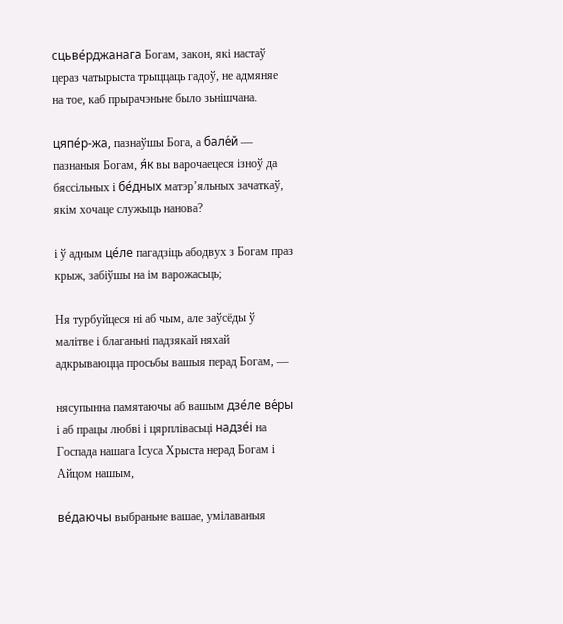сцьве́рджанага Богам, закон, які настаў цераз чатырыста трыццаць гадоў, не адмяняе на тое, каб прырачэньне было зьнішчана.

цяпе́р-жа, пазнаўшы Бога, а бале́й — пазнаныя Богам, я́к вы варочаецеся ізноў да бяссільных і бе́дных матэр’яльных зачаткаў, якім хочаце служыць нанова?

і ў адным це́ле пагадзіць абодвух з Богам праз крыж, забіўшы на ім варожасьць;

Ня турбуйцеся ні аб чым, але заўсёды ў малітве і благаньні падзякай няхай адкрываюцца просьбы вашыя перад Богам, —

нясупынна памятаючы аб вашым дзе́ле ве́ры і аб працы любві і цярплівасьці надзе́і на Госпада нашага Ісуса Хрыста нерад Богам і Айцом нашым,

ве́даючы выбраньне вашае, умілаваныя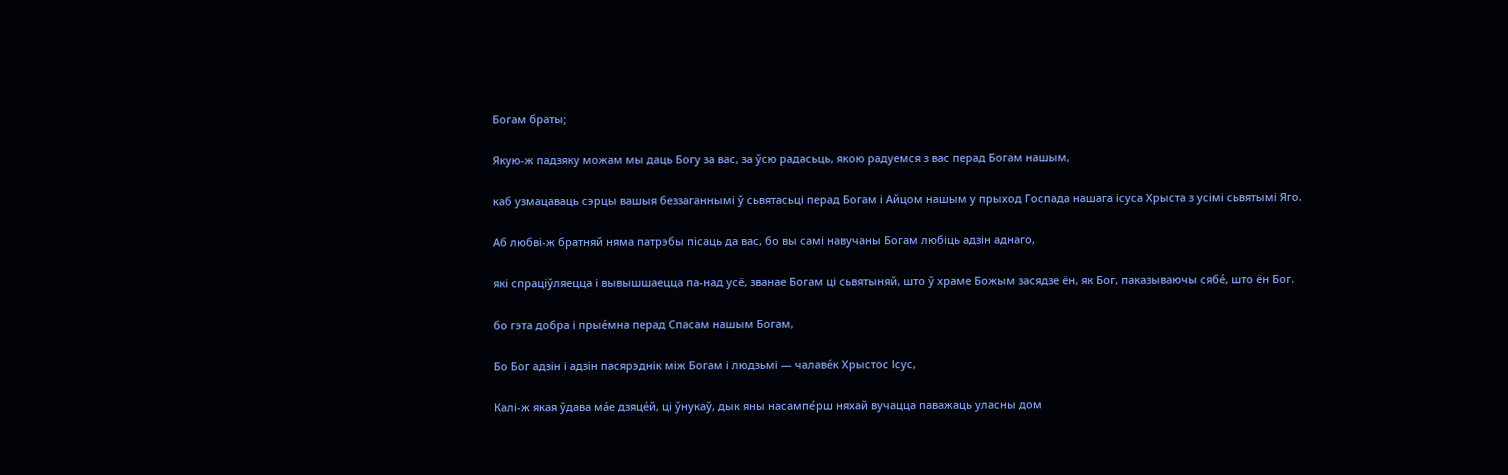Богам браты;

Якую-ж падзяку можам мы даць Богу за вас, за ўсю радасьць, якою радуемся з вас перад Богам нашым,

каб узмацаваць сэрцы вашыя беззаганнымі ў сьвятасьці перад Богам і Айцом нашым у прыход Госпада нашага ісуса Хрыста з усімі сьвятымі Яго.

Аб любві-ж братняй няма патрэбы пісаць да вас, бо вы самі навучаны Богам любіць адзін аднаго,

які спраціўляецца і вывышшаецца па-над усё, званае Богам ці сьвятыняй, што ў храме Божым засядзе ён, як Бог, паказываючы сябе́, што ён Бог.

бо гэта добра і прые́мна перад Спасам нашым Богам,

Бо Бог адзін і адзін пасярэднік між Богам і людзьмі — чалаве́к Хрыстос Ісус,

Калі-ж якая ўдава ма́е дзяце́й, ці ўнукаў, дык яны насампе́рш няхай вучацца паважаць уласны дом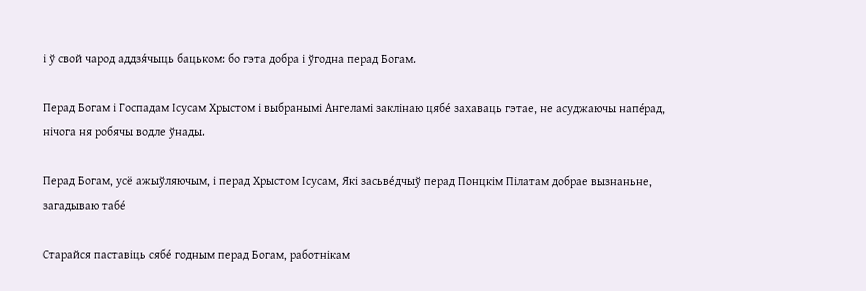і ў свой чарод аддзя́чыць бацьком: бо гэта добра і ўгодна перад Богам.

Перад Богам і Госпадам Ісусам Хрыстом і выбранымі Ангеламі заклінаю цябе́ захаваць гэтае, не асуджаючы напе́рад, нічога ня робячы водле ўнады.

Перад Богам, усё ажыўляючым, і перад Хрыстом Ісусам, Які засьве́дчыў перад Понцкім Пілатам добрае вызнаньне, загадываю табе́

Старайся паставіць сябе́ годным перад Богам, работнікам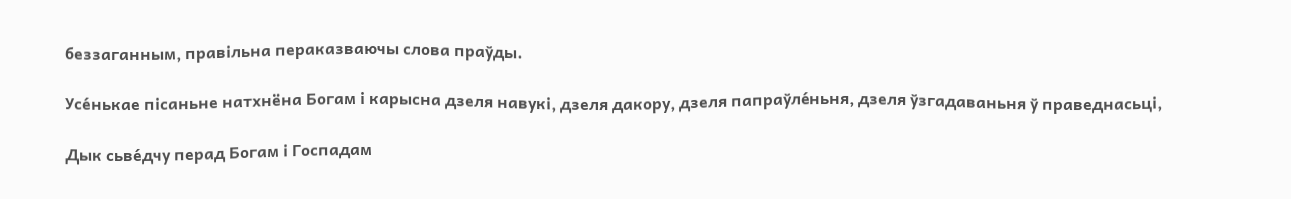беззаганным, правільна пераказваючы слова праўды.

Усе́нькае пісаньне натхнёна Богам і карысна дзеля навукі, дзеля дакору, дзеля папраўле́ньня, дзеля ўзгадаваньня ў праведнасьці,

Дык сьве́дчу перад Богам і Госпадам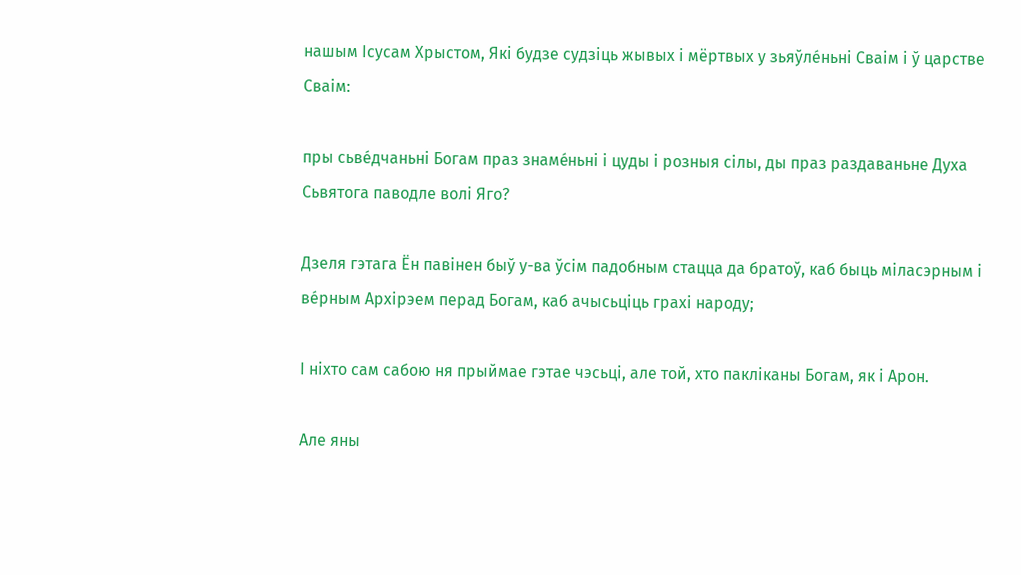нашым Ісусам Хрыстом, Які будзе судзіць жывых і мёртвых у зьяўле́ньні Сваім і ў царстве Сваім:

пры сьве́дчаньні Богам праз знаме́ньні і цуды і розныя сілы, ды праз раздаваньне Духа Сьвятога паводле волі Яго?

Дзеля гэтага Ён павінен быў у-ва ўсім падобным стацца да братоў, каб быць міласэрным і ве́рным Архірэем перад Богам, каб ачысьціць грахі народу;

І ніхто сам сабою ня прыймае гэтае чэсьці, але той, хто пакліканы Богам, як і Арон.

Але яны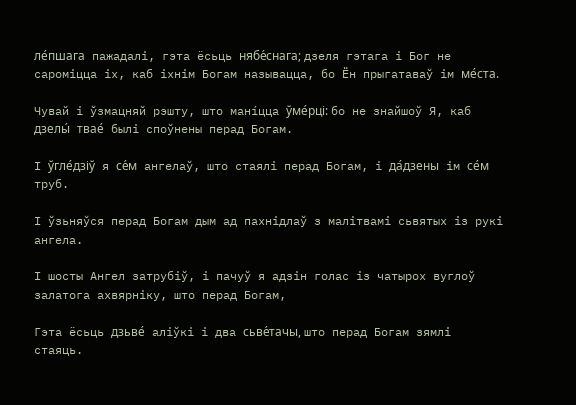ле́пшага пажадалі, гэта ёсьць нябе́снага; дзеля гэтага і Бог не сароміцца іх, каб іхнім Богам называцца, бо Ён прыгатаваў ім ме́ста.

Чувай і ўзмацняй рэшту, што манíцца ўме́рці: бо не знайшоў Я, каб дзелы́ твае́ былі споўнены перад Богам.

І ўгле́дзіў я се́м ангелаў, што стаялі перад Богам, і да́дзены ім се́м труб.

І ўзьняўся перад Богам дым ад пахнідлаў з малітвамі сьвятых із рукі ангела.

І шосты Ангел затрубіў, і пачуў я адзін голас із чатырох вуглоў залатога ахвярніку, што перад Богам,

Гэта ёсьць дзьве́ аліўкі і два сьве́тачы, што перад Богам зямлі стаяць.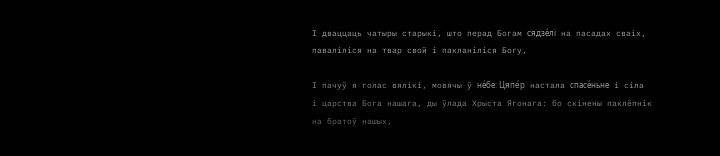І дваццаць чатыры старыкі, што перад Богам сядзе́лі на пасадах сваіх, паваліліся на твар свой і пакланіліся Богу,

І пачуў я голас вялікі, мовячы ў не́бе: Цяпе́р настала спасе́ньне і сіла і царства Бога нашага, ды ўлада Хрыста Ягонага: бо скінены паклёпнік на братоў нашых,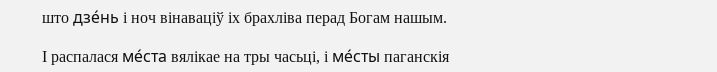што дзе́нь і ноч вінаваціў іх брахліва перад Богам нашым.

І распалася ме́ста вялікае на тры часьці, і ме́сты паганскія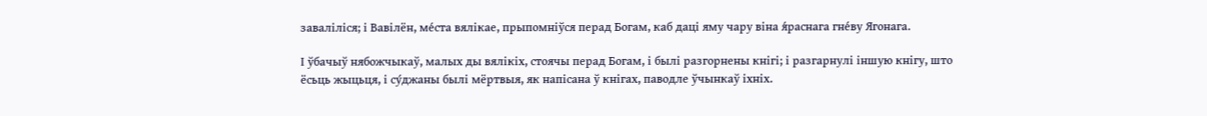заваліліся; і Вавілён, ме́ста вялікае, прыпомніўся перад Богам, каб даці яму чару віна я́раснага гне́ву Ягонага.

І ўбачыў нябожчыкаў, малых ды вялікіх, стоячы перад Богам, і былі разгорнены кнігі; і разгарнулі іншую кнігу, што ёсьць жыцьця, і су́джаны былі мёртвыя, як напісана ў кнігах, паводле ўчынкаў іхніх.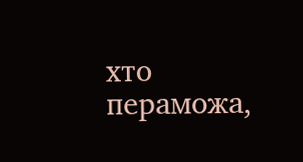хто пераможа,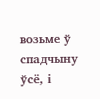возьме ў спадчыну ўсё, і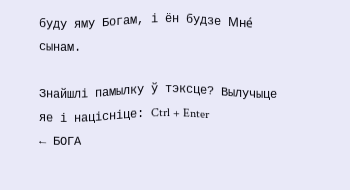буду яму Богам, і ён будзе Мне́ сынам.

Знайшлі памылку ў тэксце? Вылучыце яе і націсніце: Ctrl + Enter
← БОГА